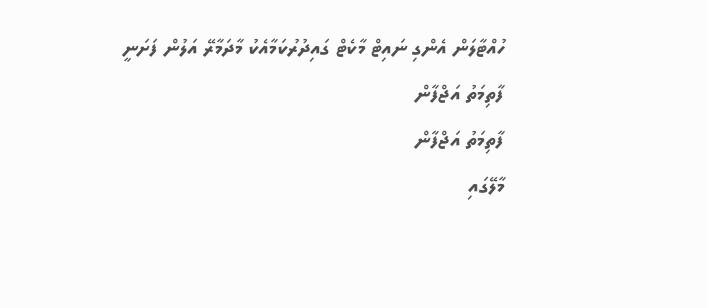ހުއްޓާލަން އެންގި ނައިޓް މާކެޓް ގައިދުރުކަމާއެކު މާދަމާރޭ އަލުން ފަށަނީ
ފާތިމަތު އަޖްފާން
ފާތިމަތު އަޖްފާން
މާލޭގައި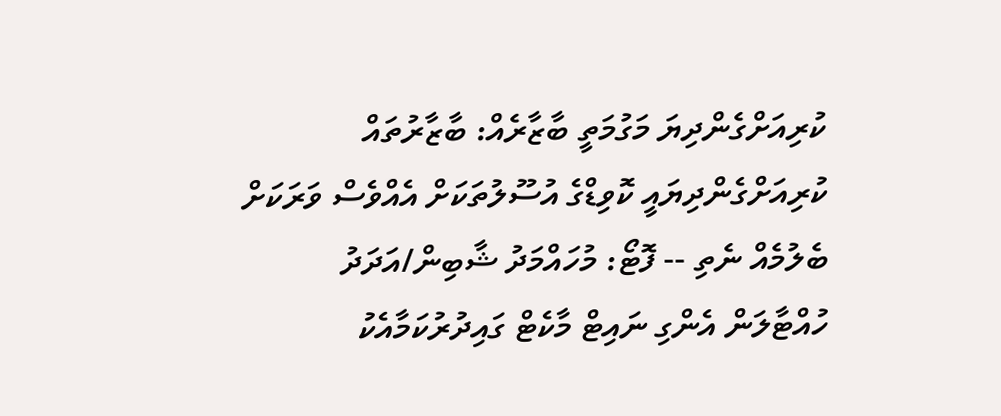ކުރިއަށްގެންދިޔަ މަގުމަތީ ބާޒާރެއް: ބާޒާރުތައް ކުރިއަށްގެންދިޔައީ ކޮވިޑްގެ އުސޫލުތަކަށް އެއްވެސް ވަރަކަށް ބެލުމެއް ނެތި -- ފޮޓޯ: މުހައްމަދު ޝާބިން/އަދަދު
ހުއްޓާލަން އެންގި ނައިޓް މާކެޓް ގައިދުރުކަމާއެކު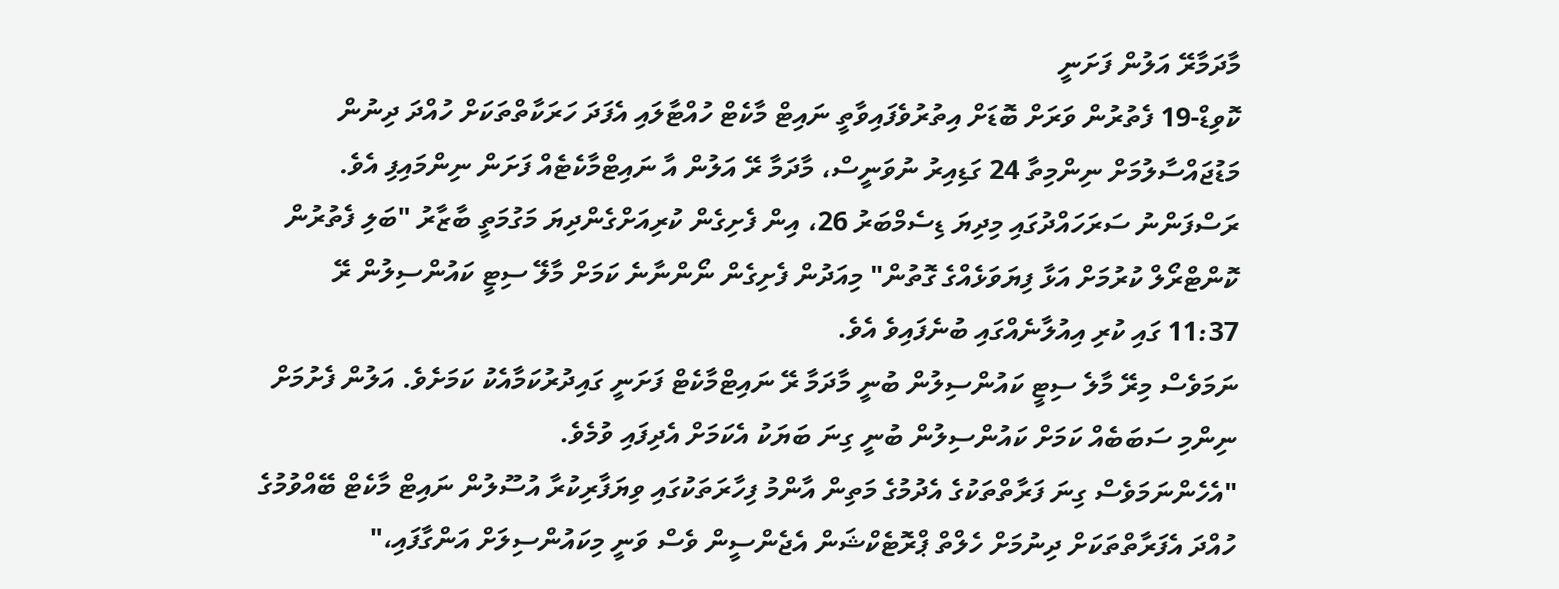މާދަމާރޭ އަލުން ފަށަނީ
ކޮވިޑް-19 ފެތުރުން ވަރަށް ބޮޑަށް އިތުރުވެފައިވާތީ ނައިޓް މާކެޓް ހުއްޓާލައި އެފަދަ ހަރަކާތްތަކަށް ހުއްދަ ދިނުން މަޑުޖައްސާލުމަށް ނިންމިތާ 24 ގަޑިއިރު ނުވަނީސް، މާދަމާ ރޭ އަލުން އާ ނައިޓްމާކެޓެއް ފަށަން ނިންމައިފި އެވެ.
ރަސްފަންނު ސަރަހައްދުގައި މިދިޔަ ޑިސެމްބަރު 26، އިން ފެށިގެން ކުރިއަށްގެންދިޔަ މަގުމަތީ ބާޒާރު "ބަލި ފެތުރުން ކޮންޓްރޯލް ކުރުމަށް އަޅާ ފިޔަވަޅެއްގެ ގޮތުން" މިއަދުން ފެށިގެން ނޯންނާނެ ކަމަށް މާލޭ ސިޓީ ކައުންސިލުން ރޭ 11:37 ގައި ކުރި އިއުލާނެއްގައި ބުނެފައިވެ އެވެ.
ނަމަވެސް މިރޭ މާލެ ސިޓީ ކައުންސިލުން ބުނީ މާދަމާ ރޭ ނައިޓްމާކެޓް ފަށަނީ ގައިދުރުކަމާއެކު ކަމަށެވެ. އަލުން ފެށުމަށް ނިންމި ސަބަބެއް ކަމަށް ކައުންސިލުން ބުނީ ގިނަ ބަޔަކު އެކަމަށް އެދިފައި ވުމެވެ.
"އެހެންނަމަވެސް ގިނަ ފަރާތްތަކުގެ އެދުމުގެ މަތިން އާންމު ފިހާރަތަކުގައި ވިޔަފާރިކުރާ އުސޫލުން ނައިޓް މާކެޓް ބޭއްވުމުގެ ހުއްދަ އެފަރާތްތަކަށް ދިނުމަށް ހެލްތް ޕްރޮޓެކްޝަން އެޖެންސީން ވެސް ވަނީ މިކައުންސިލަށް އަންގާފައި،"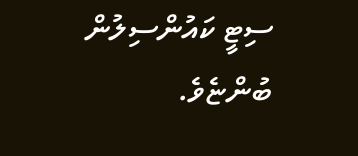ސިޓީ ކައުންސިލުން ބުންޏެވެ.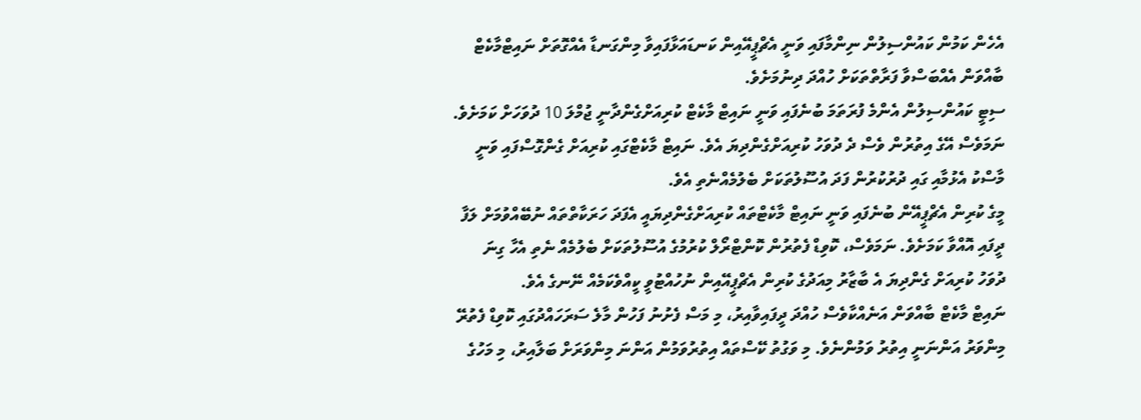އެހެން ކަމުން ކައުންސިލުން ނިންމާފައި ވަނީ އެޗްޕީއޭއިން ކަނޑައަޅާފައިވާ މިންގަނޑާ އެއްގޮތަށް ނައިޓްމާކެޓް ބާއްވަން އެއްބަސްވާ ފަރާތްތަކަށް ހުއްދަ ދިނުމަށެވެ.
ސިޓީ ކައުންސިލުން އެންމެ ފުރަތަމަ ބުނެފައި ވަނީ ނައިޓް މާކެޓް ކުރިއަށްގެންދާނީ ޖުމްލަ 10 ދުވަހަށް ކަމަށެވެ. ނަމަވެސް އޭގެ އިތުރުން ވެސް ދެ ދުވަހު ކުރިއަށްގެންދިޔަ އެވެ. ނައިޓް މާކެޓްގައި ކުރިއަށް ގެންގޮސްފައި ވަނީ މާސްކު އެޅުމާއި ގައި ދުރުކުރުން ފަދަ އުސޫލުތަކަށް ބެލުމެއްނެތި އެވެ.
މީގެ ކުރިން އެޗްޕީއޭން ބުނެފައި ވަނީ ނައިޓް މާކެޓްތައް ކުރިއަށްގެންދިޔައީ އެފަދަ ހަރަކާތްތައް ނުބޭއްވުމަށް ލަފާ ދީފައި އޮއްވާ ކަމަށެވެ. ނަމަވެސް، ކޮވިޑް ފެތުރުން ކޮންޓްރޯލް ކުރުމުގެ އުސޫލުތަކަށް ބެލުމެއް ނެތި އެހާ ގިނަ ދުވަހު ކުރިއަށް ގެންދިޔަ އެ ބާޒާރު މިއަދުގެ ކުރިން އެޗްޕީއޭއިން ނުހުއްޓުވީ ކީއްވެކަމެއް ނޭނގެ އެވެ.
ނައިޓް މާކެޓް ބާއްވަން އަނެއްކާވެސް ހުއްދަ ދީފައިވާއިރު، މި މަސް ފެށުނު ފަހުން މާލެ ސަރަހައްދުގައި ކޮވިޑް ފެތުރޭ މިންވަރު އަންނަނީ އިތުރު ވަމުންނެވެ. މި ވަގުތު ކޭސްތައް އިތުރުވަމުން އަންނަ މިންވަރަށް ބަލާއިރު، މި މަހުގެ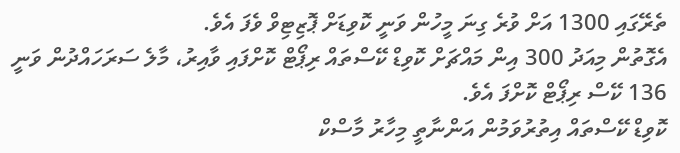ތެރޭގައި 1300 އަށް ވުރެ ގިނަ މީހުން ވަނީ ކޮވިޑަށް ޕޮޒިޓިވް ވެފަ އެވެ.
އެގޮތުން މިއަދު 300 އިން މައްޗަށް ކޮވިޑް ކޭސްތައް ރިޕޯޓް ކޮށްފައި ވާއިރު، މާލެ ސަރަހައްދުން ވަނީ 136 ކޭސް ރިޕޯޓް ކޮށްފަ އެވެ.
ކޮވިޑް ކޭސްތައް އިތުރުވަމުން އަންނާތީ މިހާރު މާސްކް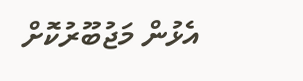އެޅުން މަޖުބޫރުކޮށް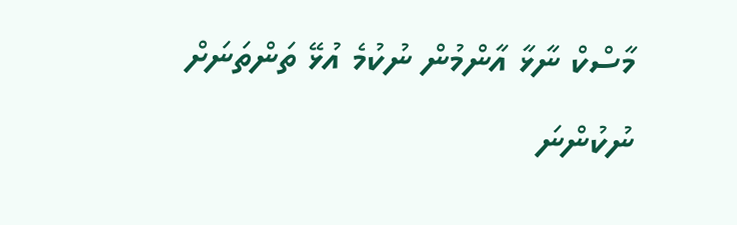މާސްކް ނާޅާ އާންމުން ނުކުމެ އުޅޭ ތަންތަނަށް ނުކުންނަ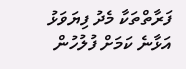ފަރާތްތަކާ މެދު ފިޔަވަޅު އަޅާނެ ކަމަށް ފުލުހުން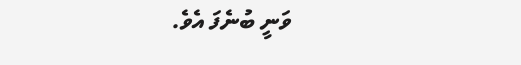ވަނީ ބުނެފަ އެވެ.